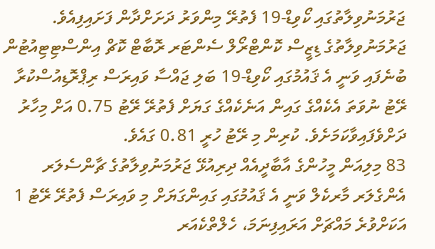ޖަރުމަނުވިލާތުގައި ކޯވިޑް-19 ފެތުރޭ މިންވަރު ދަށަށްދާން ފަށައިފިއެވެ.
ޖަރުމަނުވިލާތުގެ ޑިޒީސް ކޮންޓްރޯލް ސެންޓަރ ރޮބާޓް ކޮޗް އިންސްޓިޓިއުޓުން ބުނެފައި ވަނީ އެ ޤައުމުގައި ކޯވިޑް-19 ބަލި ޖައްސާ ވައިރަސް ރިޕްރޮޑިއުސްކުރާ ރޭޓު ނުވަތަ އެކެއްގެ ގައިން އަނެކެއްގެ ގަޔަށް ފެތުރޭ ރޭޓު 0.75 އަށް މިހާރު ދަށްވެފައިވާކަމަށެވެ. ކުރިން މި ރޭޓު ހުރީ 0.81 ގައެވެ.
83 މިލިއަން މީހުންގެ އާބާދީއެއް ދިރިއުޅޭ ޖަރުމަނުވިލާތުގެ ޗާންސެލަރ އެންގެލަރ މާރކެލް ވަނީ އެ ޤައުމުގައި ގައިންގަޔަށް މި ވައިރަސް ފެތުރޭ ރޭޓު 1 އަކަށްވުރެ މައްޗަށް އަރައިފިނަމަ، ހެލްތްކެއަރ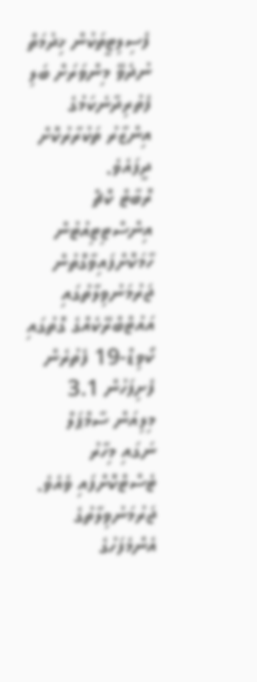ފެސިލިޓީތަކުން ޚިދުމަތް ނުދެވޭ މިންވަރަށް ބަލި ފެތުރިދާނެކަމުގެ އިންޒާރު ތަކުރާރުކޮށް ދީފައެވެ.
ރޮބާޓް ކޮޗް އިންސްޓިޓިއުޓުން ހާމަކޮށްފައިވާގޮތުން ޖަރުމަނުވިލާތުގައި އައުޓްބްރޭކެއްގެ ގޮތުގައި ކޯވިޑް-19 ފެތުރެން ފެށިފަހުން 3.1 މިލިއަން ސާމްޕަލް ނަގައި މިހާރު ޓެސްޓްކޮށްފައި ވެއެވެ. ޖަރުމަނުވިލާތުގެ އެންމެފަހުގެ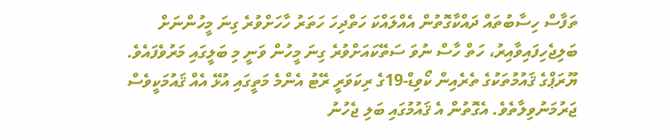ތަފާސް ހިސާބުތައް ދައްކާގޮތުން އެއްލައްކަ ހަތްދިހަ ހަތަރު ހާހަށްވުރެ ގިނަ މީހުންނަށް ބަލިޖެހިފައިވާއިރު، ހަތް ހާސް ނުވަ ސަތޭކައަށްވުރެ ގިނަ މީހުން ވަނީ މި ބަލީގައި މަރުވެފައެވެ.
ޔޫރަޕްގެ ޤައުމުތަކުގެ ތެރެއިން ކޯވިޑް-19ގެ ރިކަވަރީ ރޭޓު އެންމެ މަތީގައި އުޅޭ އެއް ޤައުމަކީވެސް ޖަރުމަނުވިލާތެވެ. އެގޮތުން އެ ޤައުމުގައި ބަލި ޖެހުނު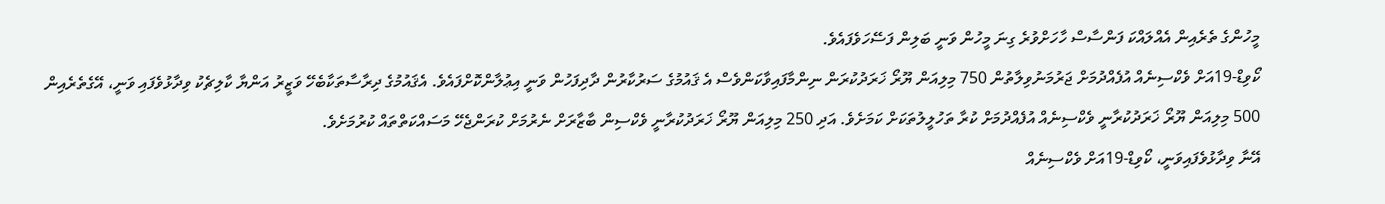މީހުންގެ ތެރެއިން އެއްލައްކަ ފަންސާސް ހާހަށްވުރެ ގިނަ މީހުން ވަނީ ބަލިން ފަސޭހަވެފައެވެ.
ކޯވިޑް-19އަށް ވެކްސިނެއް އުފެއްދުމަށް ޖަރުމަނުވިލާތުން 750 މިލިއަން ޔޫރޯ ޚަރަދުކުރަން ނިންމާފައިވާކަންވެސް އެ ޤައުމުގެ ސަރުކާރުން ދާދިފަހުން ވަނީ އިޢުލާންކޮށްފައެވެ. އެޤައުމުގެ ދިރާސާތަކާބެހޭ ވަޒީރު އަންޔާ ކާލިޗެކު ވިދާޅުވެފައި ވަނީ، އޭގެތެރެއިން 500 މިލިއަން ޔޫރޯ ޚަރަދުކުރާނީ ވެކްސިނެއް އުފެއްދުމަށް ކުރާ ތަހުލީލުތަކަށް ކަމަށެވެ. އަދި 250 މިލިއަން ޔޫރޯ ޚަރަދުކުރާނީ ވެކްސިން ބާޒާރަށް ނެރުމަށް ކުރަންޖެހޭ މަސައްކަތްތައް ކުރުމަށެވެ.
އޭނާ ވިދާޅުވެފައިވަނީ، ކޯވިޑް-19އަށް ވެކްސިނެއް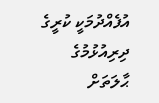އުފެއްދުމަކީ ކުރީގެ ދިރިއުޅުމުގެ ޙާލަތަށް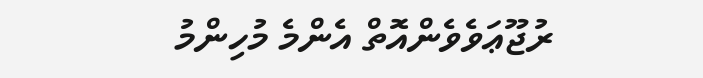ރުޖޫޢަވެވެންއޮތް އެންމެ މުހިންމު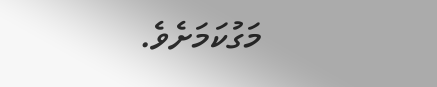މަގުކަމަށެވެ.